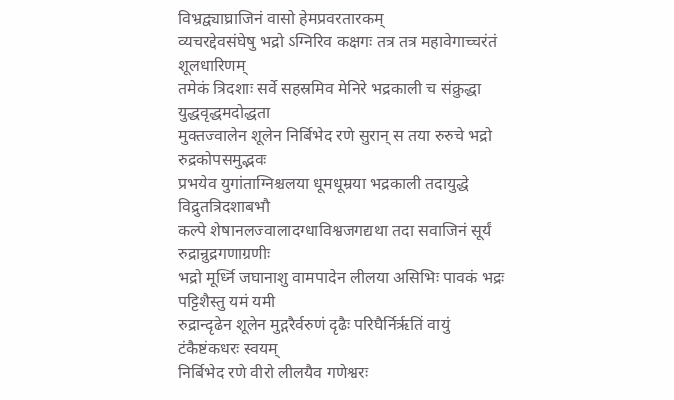विभ्रद्व्याघ्राजिनं वासो हेमप्रवरतारकम्
व्यचरद्देवसंघेषु भद्रो ऽग्निरिव कक्षगः तत्र तत्र महावेगाच्चरंतं शूलधारिणम्
तमेकं त्रिदशाः सर्वे सहस्रमिव मेनिरे भद्रकाली च संक्रुद्धा युद्धवृद्धमदोद्धता
मुक्तज्वालेन शूलेन निर्बिभेद रणे सुरान् स तया रुरुचे भद्रो रुद्रकोपसमुद्भवः
प्रभयेव युगांताग्निश्चलया धूमधूम्रया भद्रकाली तदायुद्धे विद्रुतत्रिदशाबभौ
कल्पे शेषानलज्वालादग्धाविश्वजगद्यथा तदा सवाजिनं सूर्यं रुद्रान्रुद्रगणाग्रणीः
भद्रो मूर्ध्नि जघानाशु वामपादेन लीलया असिभिः पावकं भद्रः पट्टिशैस्तु यमं यमी
रुद्रान्दृढेन शूलेन मुद्गरैर्वरुणं दृढैः परिघैर्निरृतिं वायुं टंकैष्टंकधरः स्वयम्
निर्बिभेद रणे वीरो लीलयैव गणेश्वरः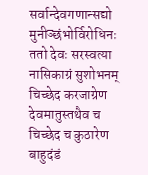सर्वान्देवगणान्सद्यो मुनीञ्छंभोर्विरोधिनः
ततो देवः सरस्वत्या नासिकाग्रं सुशोभनम् चिच्छेद करजाग्रेण देवमातुस्तथैव च
चिच्छेद च कुठारेण बाहुदंडं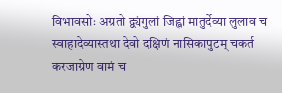विभावसोः अग्रतो द्व्यंगुलां जिह्वां मातुर्देव्या लुलाव च
स्वाहादेव्यास्तथा देवो दक्षिणं नासिकापुटम् चकर्त करजाग्रेण वामं च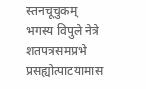स्तनचूचुकम्
भगस्य विपुले नेत्रे शतपत्रसमप्रभे प्रसह्योत्पाटयामास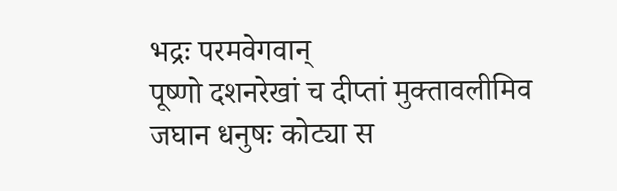भद्रः परमवेगवान्
पूष्णो दशनरेखां च दीप्तां मुक्तावलीमिव जघान धनुषः कोट्या स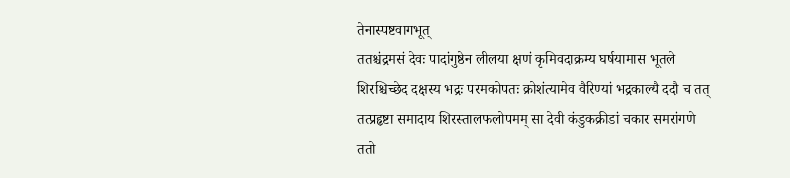तेनास्पष्टवागभूत्
ततश्चंद्रमसं देवः पादांगुष्ठेन लीलया क्षणं कृमिवदाक्रम्य घर्षयामास भूतले
शिरश्चिच्छेद दक्षस्य भद्रः परमकोपतः क्रोशंत्यामेव वैरिण्यां भद्रकाल्यै ददौ च तत्
तत्प्रहृष्टा समादाय शिरस्तालफलोपमम् सा देवी कंडुकक्रीडां चकार समरांगणे
ततो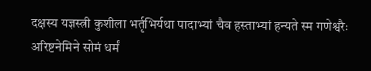दक्षस्य यज्ञस्त्री कुशीला भर्तृभिर्यथा पादाभ्यां चैव हस्ताभ्यां हन्यते स्म गणेश्वरैः
अरिष्टनेमिने सोमं धर्मं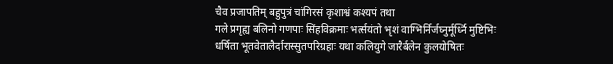चैव प्रजापतिम् बहुपुत्रं चांगिरसं कृशाश्वं कश्यपं तथा
गले प्रगृह्य बलिनो गणपाः सिंहविक्रमाः भर्त्सयंतो भृशं वाग्भिर्निर्जघ्नुर्मूर्ध्नि मुष्टिभिः
धर्षिता भूतवेतालैर्दारास्सुतपरिग्रहाः यथा कलियुगे जारैर्बलेन कुलयोषितः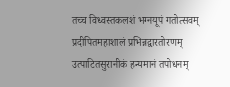तच्च विध्वस्तकलशं भग्नयूपं गतोत्सवम् प्रदीपितमहाशालं प्रभिन्नद्वारतोरणम्
उत्पाटितसुरानीकं हन्यमानं तपोधनम्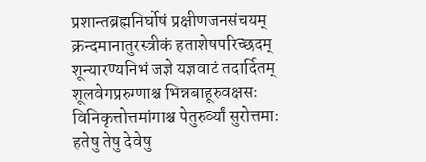प्रशान्तब्रह्मनिर्घोषं प्रक्षीणजनसंचयम्
क्रन्दमानातुरस्त्रीकं हताशेषपरिच्छदम् शून्यारण्यनिभं जज्ञे यज्ञवाटं तदार्दितम्
शूलवेगप्ररुग्णाश्च भिन्नबाहूरुवक्षसः विनिकृत्तोत्तमांगाश्च पेतुरुर्व्यां सुरोत्तमाः
हतेषु तेषु देवेषु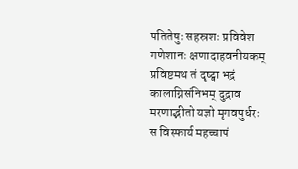पतितेषुः सहस्रशः प्रविवेश गणेशानः क्षणादाहवनीयकम्
प्रविष्टमथ तं दृष्ट्वा भद्रं कालाग्निसंनिभम् दुद्राव मरणाद्भीतो यज्ञो मृगवपुर्धरः
स विस्फार्य महच्चापं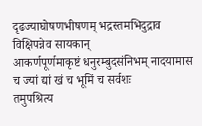दृढज्याघोषणभीषणम् भद्रस्तमभिदुद्राव विक्षिपन्नेव सायकान्
आकर्णपूर्णमाकृष्टं धनुरम्बुदसंनिभम् नादयामास च ज्यां द्यां खं च भूमिं च सर्वशः
तमुपश्रित्य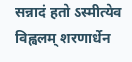सन्नादं हतो ऽस्मीत्येव विह्वलम् शरणार्धेन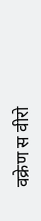वक्रेण स वीरो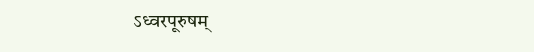ऽध्वरपूरुषम्